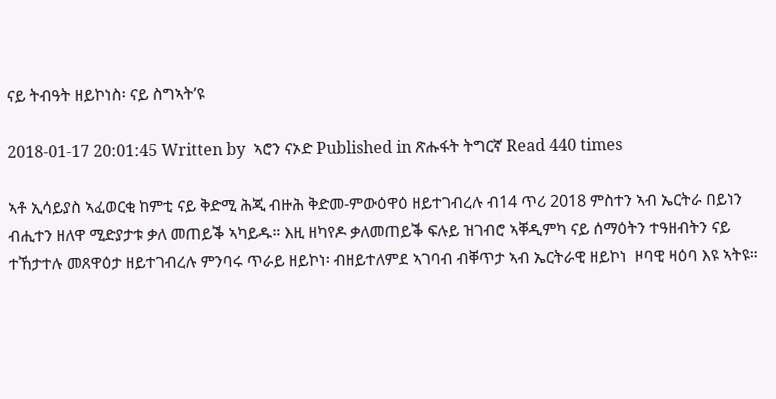ናይ ትብዓት ዘይኮነስ፡ ናይ ስግኣት’ዩ

2018-01-17 20:01:45 Written by  ኣሮን ናኦድ Published in ጽሑፋት ትግርኛ Read 440 times

ኣቶ ኢሳይያስ ኣፈወርቂ ከምቲ ናይ ቅድሚ ሕጂ ብዙሕ ቅድመ-ምውዕዋዕ ዘይተገብረሉ ብ14 ጥሪ 2018 ምስተን ኣብ ኤርትራ በይነን ብሒተን ዘለዋ ሚድያታቱ ቃለ መጠይቕ ኣካይዱ። እዚ ዘካየዶ ቃለመጠይቕ ፍሉይ ዝገብሮ ኣቐዲምካ ናይ ሰማዕትን ተዓዘብትን ናይ ተኸታተሉ መጸዋዕታ ዘይተገብረሉ ምንባሩ ጥራይ ዘይኮነ፡ ብዘይተለምደ ኣገባብ ብቐጥታ ኣብ ኤርትራዊ ዘይኮነ  ዞባዊ ዛዕባ እዩ ኣትዩ።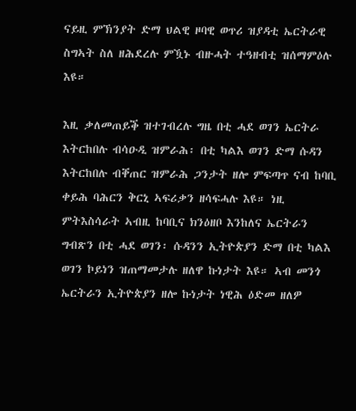ናይዚ ምኽንያት ድማ ህልዊ ዞባዊ ወጥሪ ዝያዳቲ ኤርትራዊ ስግኣት ስለ ዘሕደረሉ ምዃኑ ብዙሓት ተዓዘብቲ ዝሰማምዕሉ እዩ።

እዚ ቃለመጠይቕ ዝተገብረሉ ግዜ በቲ ሓደ ወገን ኤርትራ እትርከበሉ ብሳዑዲ ዝምራሕ፡ በቲ ካልእ ወገን ድማ ሱዳን እትርከበሉ ብቐጠር ዝምራሕ ጋንታት ዘሎ ምፍጣጥ ናብ ከባቢ ቀይሕ ባሕርን ቅርኒ ኣፍሪቃን ዘሳፍሓሉ እዩ። ነዚ ምትእስሳራት ኣብዚ ከባቢና ክንዕዘቦ እንከለና ኤርትራን ግብጽን በቲ ሓደ ወገን፡ ሱዳንን ኢትዮጵያን ድማ በቲ ካልእ ወገን ኮይነን ዝጠማመታሉ ዘለዋ ኩነታት እዩ። ኣብ መንጎ ኤርትራን ኢትዮጵያን ዘሎ ኩነታት ነዊሕ ዕድመ ዘለዎ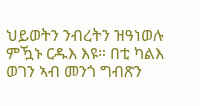ህይወትን ንብረትን ዝዓነወሉ ምዃኑ ርዱእ እዩ። በቲ ካልእ ወገን ኣብ መንጎ ግብጽን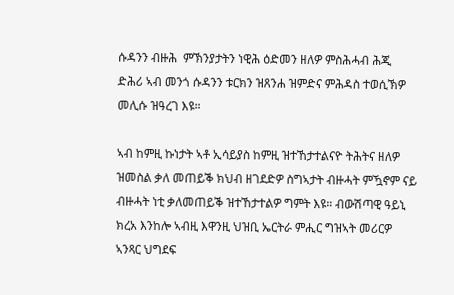ሱዳንን ብዙሕ  ምኽንያታትን ነዊሕ ዕድመን ዘለዎ ምስሕሓብ ሕጂ ድሕሪ ኣብ መንጎ ሱዳንን ቱርክን ዝጸንሐ ዝምድና ምሕዳስ ተወሲኽዎ መሊሱ ዝዓረገ እዩ።

ኣብ ከምዚ ኩነታት ኣቶ ኢሳይያስ ከምዚ ዝተኸታተልናዮ ትሕትና ዘለዎ ዝመስል ቃለ መጠይቕ ክህብ ዘገደድዎ ስግኣታት ብዙሓት ምዃኖም ናይ ብዙሓት ነቲ ቃለመጠይቕ ዝተኸታተልዎ ግምት እዩ። ብውሽጣዊ ዓይኒ ክረአ እንከሎ ኣብዚ እዋንዚ ህዝቢ ኤርትራ ምሒር ግዝኣት መሪርዎ ኣንጻር ህግደፍ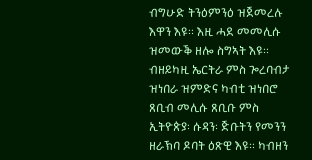ብግሁድ ትንዕምንዕ ዝጀመረሉ እዋን እዩ። እዚ ሓደ መመሊሱ ዝመውቕ ዘሎ ስግኣት እዩ። ብዘይካዚ ኤርትራ ምስ ጐረባብታ ዝነበራ ዝምድና ካብቲ ዝነበሮ ጸቢብ መሊሱ ጸቢቡ ምስ ኢትዮጵያ፡ ሱዳን፡ ጅቡትን የመንን ዘራኽባ ዶባት ዕጽዊ እዩ። ካብዘን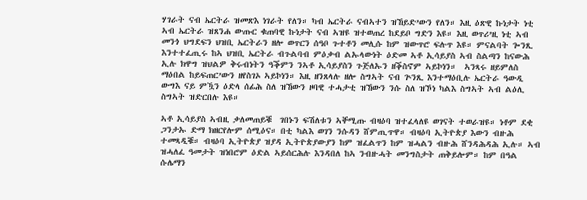ሃገራት ናብ ኤርትራ ዝመጽእ ነገራት የለን። ካብ ኤርትራ ናብኣተን ዝኸይድ’ውን የለን። እዚ ዕጽዊ ኩነታት ነቲ ኣብ ኤርትራ ዝጸንሐ ውጡር ቁጠባዊ ኩነታት ናብ ኣዝዩ ዝተወጠረ ከደይቦ ግድን እዩ። እዚ ወጥሪ’ዚ ነቲ ኣብ መንጎ ህግደፍን ህዝቢ ኤርትራን ዘሎ ወጥርን ሰዓቦ ጉተቶን መሊሱ ከም ዝውጥሮ ፍሉጥ እዩ። ምናልባት ጐንጺ እንተተፈጢሩ ከኣ ህዝቢ ኤርትራ ብጉልባብ ምዕቃብ ልኡላውነት ዕድመ ኣቶ ኢሳይያስ ኣብ ስልጣን ከናውሕ ኢሉ ክዋግ ዝህልዎ ቅሩብነትን ዓቕምን ንኣቶ ኢሳይያስን ጉጅለኡን ዘቕስኖም ኣይኮነን።  ኣንጻሩ ዘይምለስ ማዕበል ከይፍጠር’ውን ዘየስገኦ ኣይኮነን። እዚ ዘንጸላሉ ዘሎ ስግኣት ናብ ጕንጺ እንተማዕቢሉ ኤርትራ ዓውዲ ውግእ ናይ ምዃን ዕድላ ሰፊሕ ስለ ዝኸውን ዞባዊ ተሓታቲ ዝኸውን ንሱ ስለ ዝኾነ ካልእ ስግኣት ኣብ ልዕሊ ስግኣት ዝድርበሉ እዩ።

ኣቶ ኢሳይያስ ኣብዚ ቃለመጠይቑ  ገበኑን ፍሽለቱን ኣቐሚጡ ብዛዕባ ዝተፈላለዩ ወገናት ተወራዝዩ። ነቶም ደቂ ጋንታኡ ድማ ክዘርየሎም ሰሚዕና። በቲ ካልእ ወገን ንሱዳን ሸምጢጥዋ። ብዛዕባ ኢትዮጵያ እውን ብዙሕ ተመጻዲቑ። ብዛዕባ ኢትዮጵያ ዝያዳ ኢትዮጵያውያን ከም ዝፈልጥን ከም ዝሓልን ብዙሕ ሸንዳሕዳሕ ኢሉ። ኣብ ዝሓለፈ ዓመታት ዝነበሮም ዕድል ኣይሰርሕሉ እንዳበለ ከኣ ንብዙሓት መንግስታት ጠቅይሎም። ከም በዓል ሱሌማን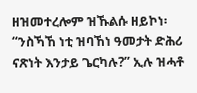ዘዝመተረሎም ዝኹልሱ ዘይኮነ፡ “ንስኻኸ ነቲ ዝባኸነ ዓመታት ድሕሪ ናጽነት እንታይ ጌርካሉ?” ኢሉ ዝሓቶ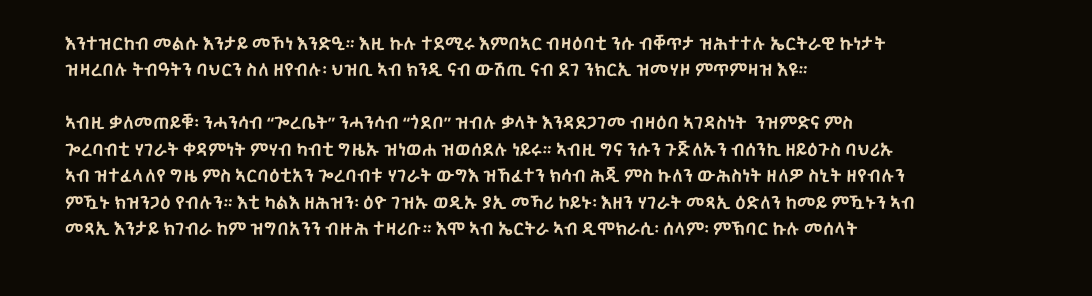እንተዝርከብ መልሱ እንታይ መኾነ እንድዒ። እዚ ኩሉ ተደሚሩ እምበኣር ብዛዕባቲ ንሱ ብቐጥታ ዝሕተተሉ ኤርትራዊ ኩነታት ዝዛረበሉ ትብዓትን ባህርን ስለ ዘየብሉ፡ ህዝቢ ኣብ ክንዲ ናብ ውሽጢ ናብ ደገ ንክርኢ ዝመሃዞ ምጥምዛዝ እዩ።

ኣብዚ ቃለመጠይቑ፡ ንሓንሳብ “ጐረቤት” ንሓንሳብ “ጎደቦ” ዝብሉ ቃላት እንዳደጋገመ ብዛዕባ ኣገዳስነት  ንዝምድና ምስ ጐረባብቲ ሃገራት ቀዳምነት ምሃብ ካብቲ ግዜኡ ዝነወሐ ዝወሰደሉ ነይሩ። ኣብዚ ግና ንሱን ጉጅለኡን ብሰንኪ ዘይዕጉስ ባህሪኡ ኣብ ዝተፈላለየ ግዜ ምስ ኣርባዕቲአን ጐረባብቱ ሃገራት ውግእ ዝኸፈተን ክሳብ ሕጂ ምስ ኩለን ውሕስነት ዘለዎ ስኒት ዘየብሉን ምዃኑ ክዝንጋዕ የብሉን። እቲ ካልእ ዘሕዝን፡ ዕዮ ገዝኡ ወዲኡ ያኢ መኻሪ ኮይኑ፡ እዘን ሃገራት መጻኢ ዕድለን ከመይ ምዃኑን ኣብ መጻኢ እንታይ ክገብራ ከም ዝግበአንን ብዙሕ ተዛሪቡ። እሞ ኣብ ኤርትራ ኣብ ዲሞክራሲ፡ ሰላም፡ ምኽባር ኩሉ መሰላት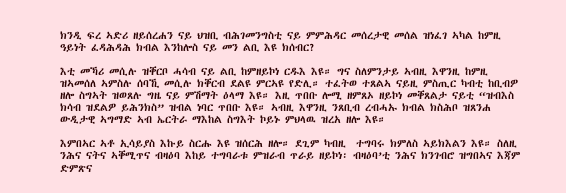ክንዲ ፍረ ኣድሪ ዘይሰረሐን ናይ ህዝቢ ብሕገመንግስቲ ናይ ምምሕዳር መሰረታዊ መሰል ዝነፈገ ኣካል ከምዚ ዓይነት ፈዳሕዳሕ ክብል እንከሎስ ናይ መን ልቢ እዩ ክሰብር?

እቲ መኻሪ መሲሉ ዝቐርቦ ሓሳብ ናይ ልቢ ከምዘይኮነ ርዱእ እዩ። ግና ስለምንታይ ኣብዚ እዋንዚ ከምዚ ዝኣመሰለ ኣምስሉ ሰባኺ መሲሉ ክቐርብ ደልዩ ምርኣዩ የድሊ። ተፈትወ ተጸልኣ ናይዚ ምስጢር ካብቲ ከቢብዎ ዘሎ ስግኣት ዝወጸሉ ግዜ ናይ ምሽማት ዕላማ እዩ። እዚ ጥበቡ ሎሚ ዘምጸኦ ዘይኮነ መቐጸልታ ናይቲ “ዝብእስ ክሳብ ዝደልዎ ይሕንክስ” ዝብል ነባር ጥበቡ እዩ። ኣብዚ እዋንዚ ንጸቢብ ረብሓኡ ክብል ክስሕቦ ዝጸንሐ ውዲታዊ ኣግማድ ኣብ ኤርትራ ማእከል ስግእት ኮይኑ ምህላዉ ዝረአ ዘሎ እዩ።

እምበኣር ኣቶ ኢሳይያስ እኩይ ስርሑ እዩ ዝሰርሕ ዘሎ። ደጊም ካብዚ  ተግባሩ ክምለስ ኣይክእልን እዩ። ስለዚ ንሕና ናትና ኣቐሚጥና ብዛዕባ እከይ ተግባራቱ ምዝራብ ጥራይ ዘይኮነ፡ ብዛዕባ’ቲ ንሕና ክንገብሮ ዝግበኣና እጃም ድምጽና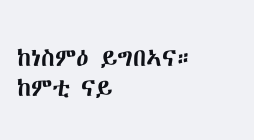ከነስምዕ ይግበኣና። ከምቲ ናይ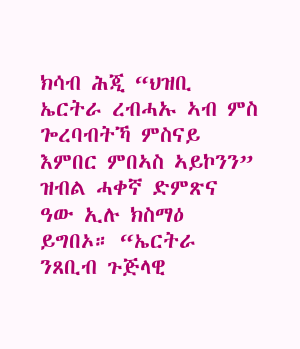ክሳብ ሕጂ “ህዝቢ ኤርትራ ረብሓኡ ኣብ ምስ ጐረባብትኻ ምስናይ እምበር ምበኣስ ኣይኮንን” ዝብል ሓቀኛ ድምጽና ዓው ኢሉ ክስማዕ ይግበኦ። “ኤርትራ ንጸቢብ ጉጅላዊ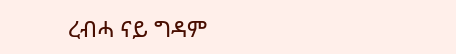ረብሓ ናይ ግዳም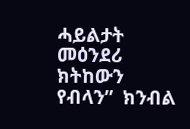ሓይልታት መዕንደሪ ክትከውን የብላን”  ክንብል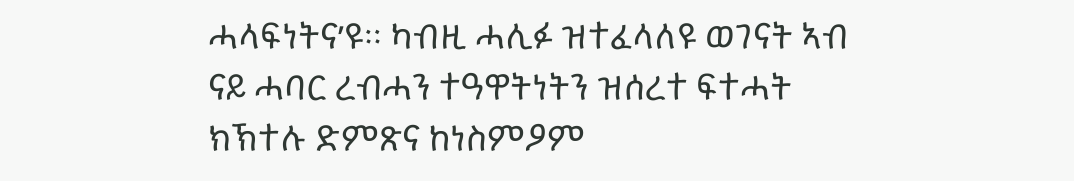ሓላፍነትና’ዩ። ካብዚ ሓሊፉ ዝተፈላለዩ ወገናት ኣብ ናይ ሓባር ረብሓን ተዓዋትነትን ዝሰረተ ፍተሓት ክኽተሉ ድምጽና ከነስምዖም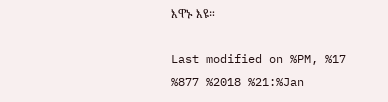እዋኑ እዩ።

Last modified on %PM, %17 %877 %2018 %21:%Jan